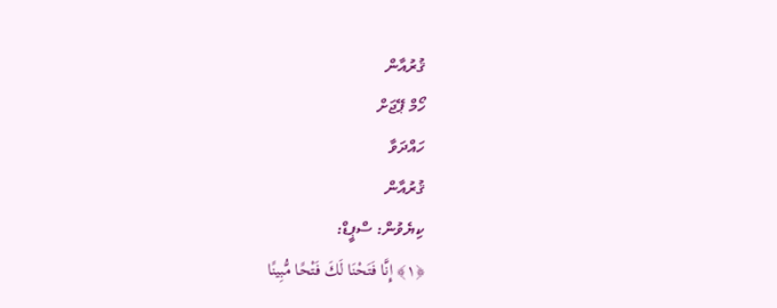ޤުރުއާން
ހޯމް ޕޭޖަށް
ހައްދަވާ
ޤުރުއާން
ކިޔެވުން: ސްޕީޑް:
﴿١﴾ إِنَّا فَتَحْنَا لَكَ فَتْحًا مُّبِينًا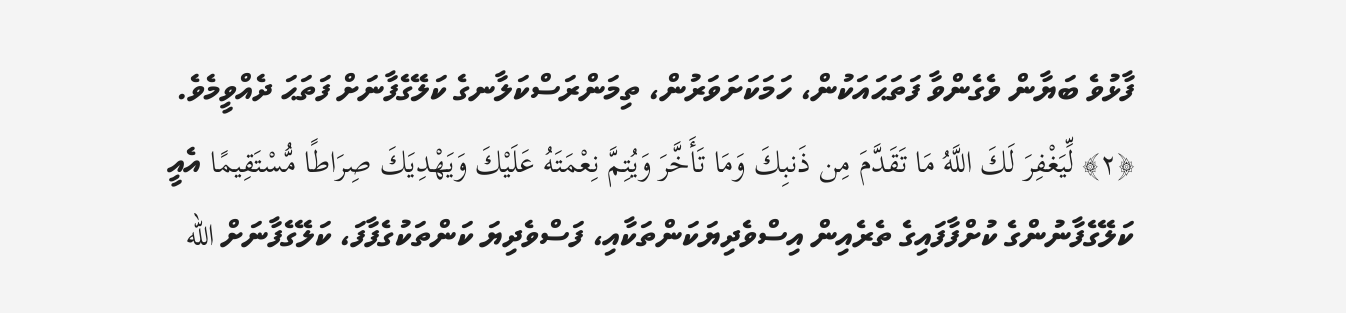ފާޅުވެ ބަޔާން ވެގެންވާ ފަތަޙައަކުން، ހަމަކަށަވަރުން، ތިމަންރަސްކަލާނގެ ކަލޭގެފާނަށް ފަތަޙަ ދެއްވީމެވެ.
﴿٢﴾ لِّيَغْفِرَ لَكَ اللَّهُ مَا تَقَدَّمَ مِن ذَنبِكَ وَمَا تَأَخَّرَ وَيُتِمَّ نِعْمَتَهُ عَلَيْكَ وَيَهْدِيَكَ صِرَاطًا مُّسْتَقِيمًا އެއީ ކަލޭގެފާނުންގެ ކުށްފާފައިގެ ތެރެއިން އިސްވެދިޔަކަންތަކާއި، ފަސްވެދިޔަ ކަންތަކުގެފާފަ، ކަލޭގެފާނަށް الله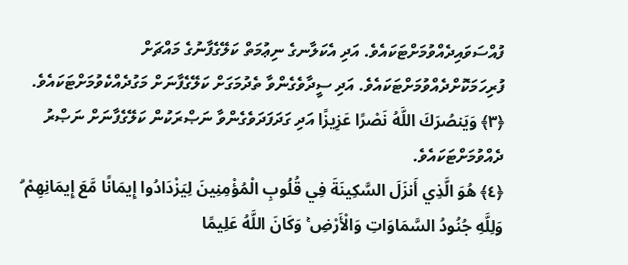ފުއްސަވައިދެއްވުމަށްޓަކައެވެ. އަދި އެކަލާނގެ ނިޢުމަތް ކަލޭގެފާނުގެ މައްޗަށް ފުރިހަމަކޮށްދެއްވުމަށްޓަކައެވެ. އަދި ސީދާވެގެންވާ ތެދުމަގަށް ކަލޭގެފާނަށް މަގުދެއްކެވުމަށްޓަކައެވެ.
﴿٣﴾ وَيَنصُرَكَ اللَّهُ نَصْرًا عَزِيزًا އަދި ގަދަފަދަވެގެންވާ ނަޞްރަކުން ކަލޭގެފާނަށް ނަޞްރު ދެއްވުމަށްޓަކައެވެ.
﴿٤﴾ هُوَ الَّذِي أَنزَلَ السَّكِينَةَ فِي قُلُوبِ الْمُؤْمِنِينَ لِيَزْدَادُوا إِيمَانًا مَّعَ إِيمَانِهِمْ ۗ وَلِلَّهِ جُنُودُ السَّمَاوَاتِ وَالْأَرْضِ ۚ وَكَانَ اللَّهُ عَلِيمًا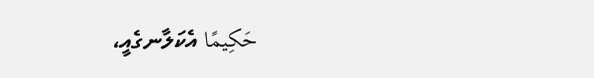حَكِيمًا އެކަލާނގެއީ،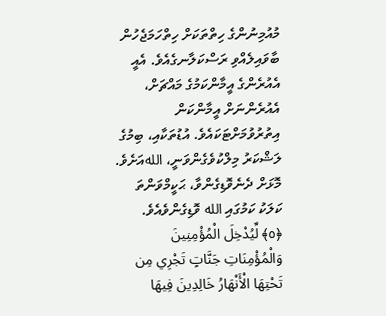މުއުމިނުންގެ ހިތްތަކަށް ހިތްހަމަޖެހުން ބާވައިލެއްވި ރަސްކަލާނގެއެވެ. އެއީ އެއުރެންގެ އީމާންކަމުގެ މައްޗަށް، އެއުރެންނަށް އީމާންކަން އިތުރުވުމަށްޓަކައެވެ. އުޑުތަކާއި، ބިމުގެ ލަޝްކަރު މިލްކުވެގެންވަނީ، اللهއަށެވެ. މޮޅަށް ދެނެވޮޑިގެންވާ، ޙަކީމްވަންތަ ކަލަކު ކަމުގައި الله ވޮޑިގެންވެއެވެ.
﴿٥﴾ لِّيُدْخِلَ الْمُؤْمِنِينَ وَالْمُؤْمِنَاتِ جَنَّاتٍ تَجْرِي مِن تَحْتِهَا الْأَنْهَارُ خَالِدِينَ فِيهَا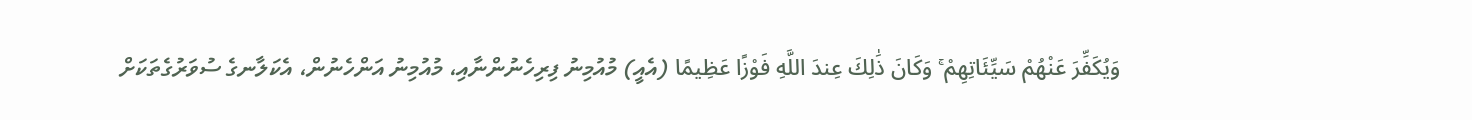وَيُكَفِّرَ عَنْهُمْ سَيِّئَاتِهِمْ ۚ وَكَانَ ذَٰلِكَ عِندَ اللَّهِ فَوْزًا عَظِيمًا (އެއީ) މުއުމިނު ފިރިހެނުންނާއި، މުއުމިނު އަންހެނުން، އެކަލާނގެ ސުވަރުގެތަކަށް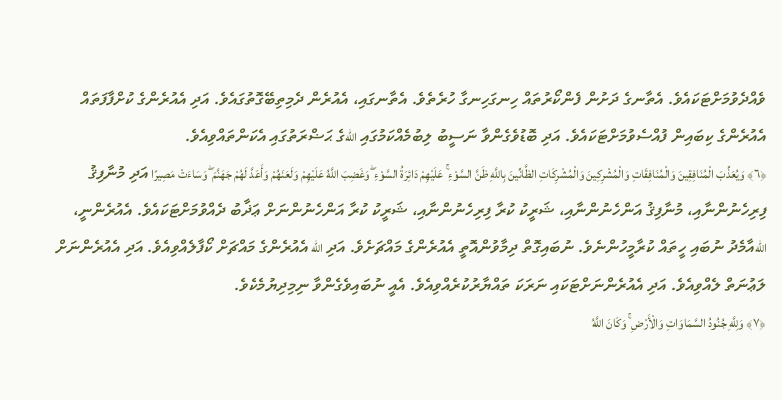ވެއްދެވުމަށްޓަކައެވެ. އެތާނގެ ދަށުން ފެންކޯރުތައް ހިނގަހިނގާ ހުރެތެވެ. އެތާނގައި، އެއުރެން ދެމިތިބޭގޮތުގައެވެ. އަދި އެއުރެންގެ ކުށްފާފަތައް އެއުރެންގެ ކިބައިން ފުއްސެވުމަށްޓަކައެވެ. އަދި ބޮޑުވެގެންވާ ނަސީބު ލިބުމެއްކަމުގައި اللهގެ ޙަޟްރަތުގައި އެކަންތައްވިއެވެ.
﴿٦﴾ وَيُعَذِّبَ الْمُنَافِقِينَ وَالْمُنَافِقَاتِ وَالْمُشْرِكِينَ وَالْمُشْرِكَاتِ الظَّانِّينَ بِاللَّهِ ظَنَّ السَّوْءِ ۚ عَلَيْهِمْ دَائِرَةُ السَّوْءِ ۖ وَغَضِبَ اللَّهُ عَلَيْهِمْ وَلَعَنَهُمْ وَأَعَدَّ لَهُمْ جَهَنَّمَ ۖ وَسَاءَتْ مَصِيرًا އަދި މުނާފިޤު ފިރިހެނުންނާއި، މުނާފިޤު އަންހެނުންނާއި، ޝަރީކު ކުރާ ފިރިހެނުންނާއި، ޝަރީކު ކުރާ އަންހެނުންނަށް ޢަޛާބު ދެއްވުމަށްޓަކައެވެ. އެއުރެންނީ، اللهއާމެދު ނުބައި ހީތައް ކުރާމީހުންނެވެ. ނުބައިގޮތް ދިމާވުންއޮތީ އެއުރެންގެ މައްޗަށެވެ. އަދި الله އެއުރެންގެ މައްޗަށް ކޯފާލެއްވިއެވެ. އަދި އެއުރެންނަށް ލަޢުނަތް ލެއްވިއެވެ. އަދި އެއުރެންނަށްޓަކައި ނަރަކަ ތައްޔާރުކުރެއްވިއެވެ. އެއީ ނުބައިވެގެންވާ ނިމިދިޔުމެކެވެ.
﴿٧﴾ وَلِلَّهِ جُنُودُ السَّمَاوَاتِ وَالْأَرْضِ ۚ وَكَانَ اللَّهُ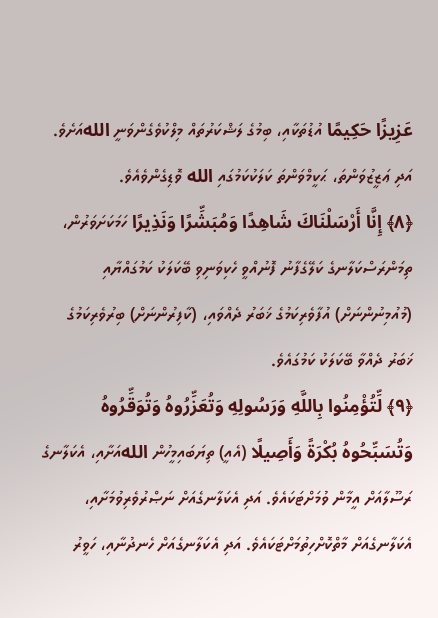عَزِيزًا حَكِيمًا އުޑުތަކާއި، ބިމުގެ ލަޝްކަރުތައް މިލްކުވެގެންވަނީ اللهއަށެވެ. އަދި ޢަޒީޒުވަންތަ، ޙަކީމްވަންތަ ކަލަކުކަމުގައި الله ވޮޑިގެންވެއެވެ.
﴿٨﴾ إِنَّا أَرْسَلْنَاكَ شَاهِدًا وَمُبَشِّرًا وَنَذِيرًا ހަމަކަށަވަރުން، ތިމަންރަސްކަލާނގެ ކަލޭގެފާނު ފޮނުއްވީ ހެކިވަނިވި ބޭކަލަކު ކަމުގައްޔާއި (މުއުމިނުންނަށް) އުފާވެރިކަމުގެ ޚަބަރު ދެއްވައި، (ކާފިރުންނަށް) ބިރުވެރިކަމުގެ ޚަބަރު ދެއްވާ ބޭކަލަކު ކަމުގައެވެ.
﴿٩﴾ لِّتُؤْمِنُوا بِاللَّهِ وَرَسُولِهِ وَتُعَزِّرُوهُ وَتُوَقِّرُوهُ وَتُسَبِّحُوهُ بُكْرَةً وَأَصِيلًا (އެއީ) ތިޔަބައިމީހުން اللهއަށާއި، އެކަލާނގެ ރަސޫލާއަށް އީމާން ވުމަށްޓަކައެވެ. އަދި އެކަލާނގެއަށް ނަޞްރުވެރިވުމަށާއި، އެކަލާނގެއަށް މާތްކޮށްހިތުމަށްޓަކައެވެ. އަދި އެކަލާނގެއަށް ހެނދުނާއި، ހަވީރު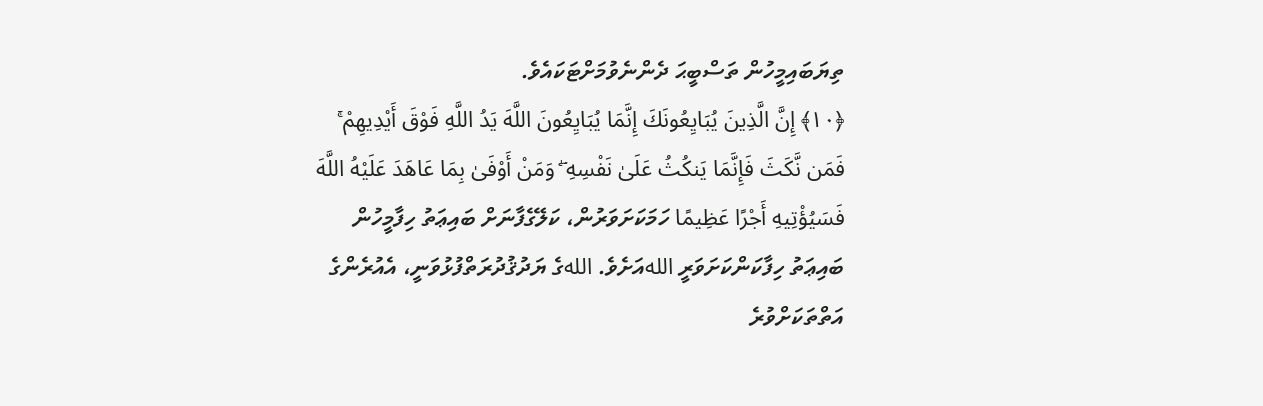ތިޔަބައިމީހުން ތަސްބީޙަ ދެންނެވުމަށްޓަކައެވެ.
﴿١٠﴾ إِنَّ الَّذِينَ يُبَايِعُونَكَ إِنَّمَا يُبَايِعُونَ اللَّهَ يَدُ اللَّهِ فَوْقَ أَيْدِيهِمْ ۚ فَمَن نَّكَثَ فَإِنَّمَا يَنكُثُ عَلَىٰ نَفْسِهِ ۖ وَمَنْ أَوْفَىٰ بِمَا عَاهَدَ عَلَيْهُ اللَّهَ فَسَيُؤْتِيهِ أَجْرًا عَظِيمًا ހަމަކަށަވަރުން، ކަލޭގެފާނަށް ބައިޢަތު ހިފާމީހުން ބައިޢަތު ހިފާކަންކަށަވަރީ اللهއަށެވެ. اللهގެ ޔަދުޤުދުރަތްފުޅުވަނީ، އެއުރެންގެ އަތްތަކަށްވުރެ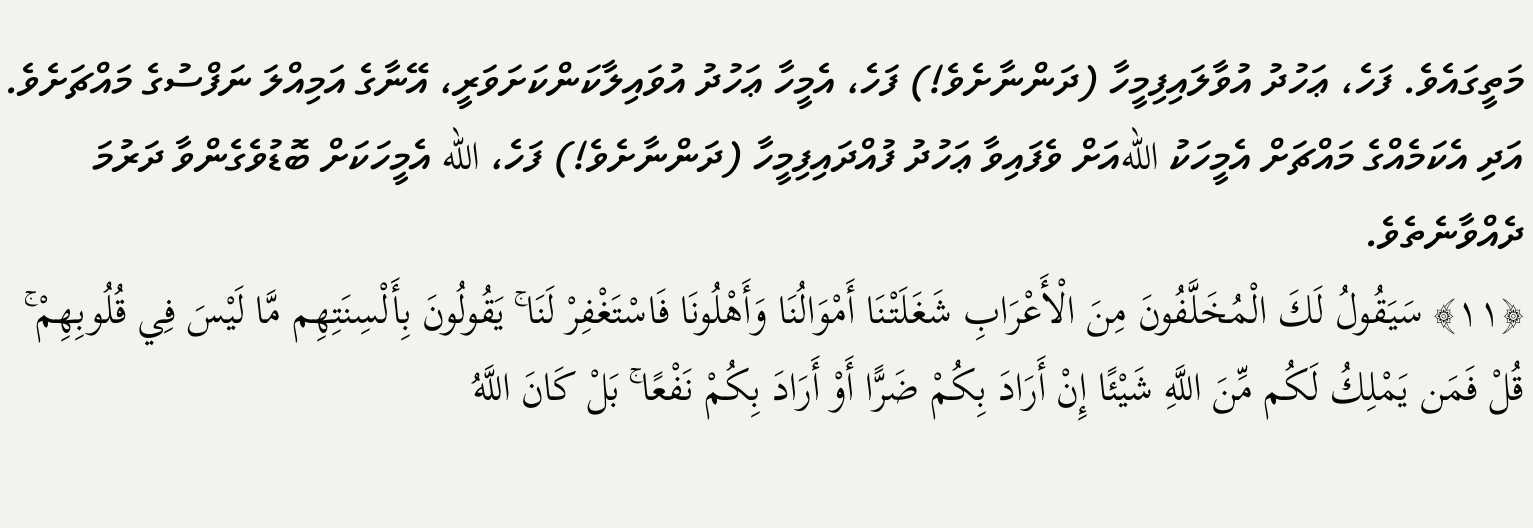މަތީގައެވެ. ފަހެ، ޢަހުދު އުވާލައިފިމީހާ (ދަންނާށެވެ!) ފަހެ، އެމީހާ ޢަހުދު އުވައިލާކަންކަށަވަރީ، އޭނާގެ އަމިއްލަ ނަފްސުގެ މައްޗަށެވެ. އަދި އެކަމެއްގެ މައްޗަށް އެމީހަކު اللهއަށް ވެފައިވާ ޢަހުދު ފުއްދައިފިމީހާ (ދަންނާށެވެ!) ފަހެ، الله އެމީހަކަށް ބޮޑުވެގެންވާ ދަރުމަ ދެއްވާނެތެވެ.
﴿١١﴾ سَيَقُولُ لَكَ الْمُخَلَّفُونَ مِنَ الْأَعْرَابِ شَغَلَتْنَا أَمْوَالُنَا وَأَهْلُونَا فَاسْتَغْفِرْ لَنَا ۚ يَقُولُونَ بِأَلْسِنَتِهِم مَّا لَيْسَ فِي قُلُوبِهِمْ ۚ قُلْ فَمَن يَمْلِكُ لَكُم مِّنَ اللَّهِ شَيْئًا إِنْ أَرَادَ بِكُمْ ضَرًّا أَوْ أَرَادَ بِكُمْ نَفْعًا ۚ بَلْ كَانَ اللَّهُ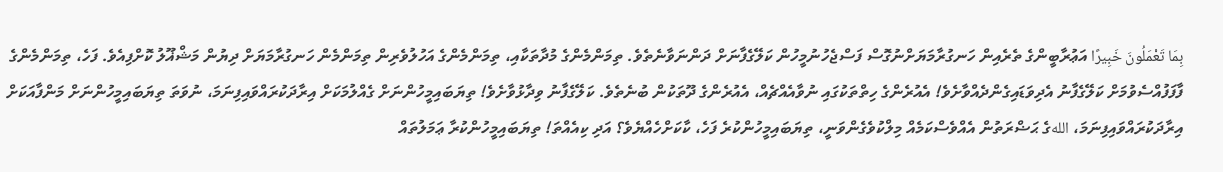بِمَا تَعْمَلُونَ خَبِيرًا އަޢުރާބީންގެ ތެރެއިން ހަނގުރާމަޔަށްނުގޮސް ފަސްޖެހުނުމީހުން ކަލޭގެފާނަށް ދަންނަވާނެތެވެ. ތިމަންމެންގެ މުދާތަކާއި، ތިމަންމެންގެ އަހުލުވެރިން ތިމަންމެން ހަނގުރާމަޔަށް ދިޔުން މަޝްޣޫލު ކޮށްފިއެވެ. ފަހެ، ތިމަންމެންގެ ފާފަފުއްސެވުމަށް ކަލޭގެފާނު އެދިވަޑައިގެންދެއްވާށެވެ! އެއުރެންގެ ހިތްތަކުގައި ނުވާއެއްޗެއް، އެއުރެންގެ ދޫތަކުން ބުނެތެވެ. ކަލޭގެފާނު ވިދާޅުވާށެވެ! ތިޔަބައިމީހުންނަށް ގެއްލުމަކަށް އިރާދަކުރައްވައިފިނަމަ، ނުވަތަ ތިޔަބައިމީހުންނަށް މަންފާއަކަށް އިރާދަކުރައްވައިފިނަމަ، اللهގެ ޙަޟްރަތުން އެއްވެސްކަމެއް މިލްކުވެގެންވަނީ، ތިޔަބައިމީހުންކުރެ ފަހެ، ކާކަށްހެއްޔެވެ؟ އަދި ކިއެއްތަ! ތިޔަބައިމީހުންކުރާ ޢަމަލުތައް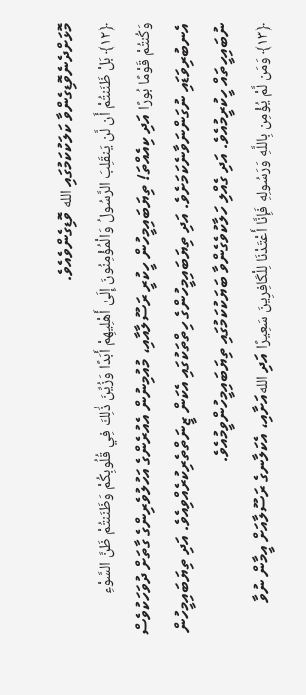މޮޅަށްދެނެވޮޑިގެންވާ ކަލަކުކަމުގައި الله ވޮޑިގެންވެއެވެ.
﴿١٢﴾ بَلْ ظَنَنتُمْ أَن لَّن يَنقَلِبَ الرَّسُولُ وَالْمُؤْمِنُونَ إِلَىٰ أَهْلِيهِمْ أَبَدًا وَزُيِّنَ ذَٰلِكَ فِي قُلُوبِكُمْ وَظَنَنتُمْ ظَنَّ السَّوْءِ وَكُنتُمْ قَوْمًا بُورًا އަދި ކިއެއްތަ! ތިޔަބައިމީހުން ހީކުރީ ރަސޫލާއާއި، މުއުމިނުން އެއުރެންގެ އަހުލުވެރިންގެ ގާތަށް ދުވަހަކުވެސް އެނބުރިވަޑައި ނުގަންނަވާނެކަމަށެވެ. އަދި ތިޔަބައިމީހުންގެ ހިތްތަކުގައި އެކަން ޒީނަތްތެރިކުރެއްވިއެވެ. އަދި ތިޔަބައިމީހުން ނުބައިހީތައް ހީކުރީމުއެވެ. އަދި ގެއްލި ހަލާކުވެގެންވާ ބަޔަކުކަމުގައި ތިޔަބައިމީހުންވީމުއެވެ.
﴿١٣﴾ وَمَن لَّمْ يُؤْمِن بِاللَّهِ وَرَسُولِهِ فَإِنَّا أَعْتَدْنَا لِلْكَافِرِينَ سَعِيرًا އަދި اللهއަށާއި، އެކަލާނގެ ރަސޫލާއަށް އީމާން ނުވާ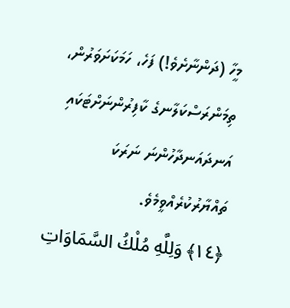މީހާ (ދަންނާށެވެ!) ފަހެ، ހަމަކަށަވަރުން، ތިމަންރަސްކަލާނގެ ކާފިރުންނަށްޓަކައި އަނދައަނދާހުންނަ ނަރަކަ ތައްޔާރުކުރެއްވީމެވެ.
﴿١٤﴾ وَلِلَّهِ مُلْكُ السَّمَاوَاتِ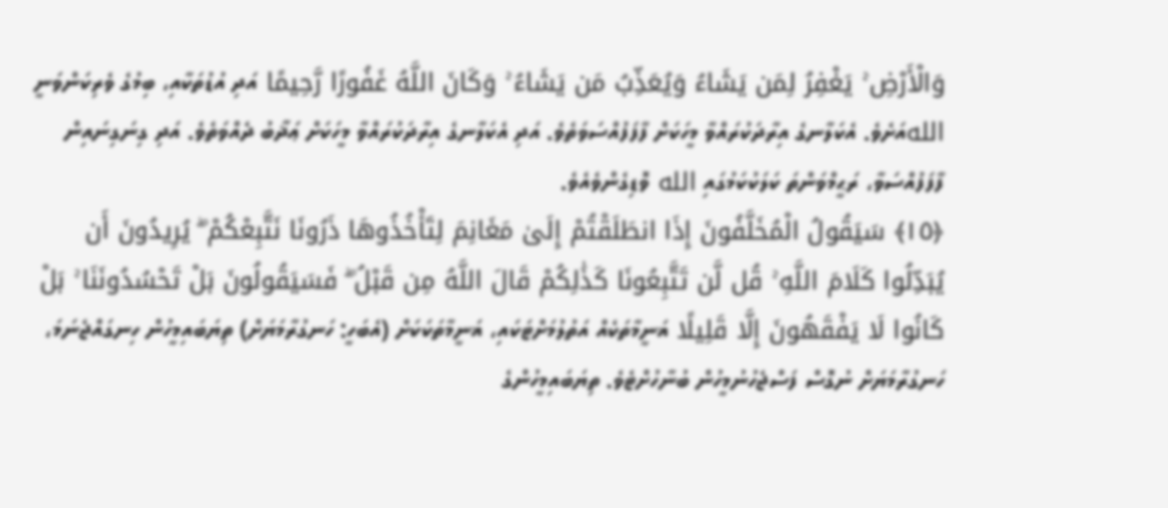وَالْأَرْضِ ۚ يَغْفِرُ لِمَن يَشَاءُ وَيُعَذِّبُ مَن يَشَاءُ ۚ وَكَانَ اللَّهُ غَفُورًا رَّحِيمًا އަދި އުޑުތަކާއި، ބިމުގެ ވެރިކަންވަނީ اللهއަށެވެ. އެކަލާނގެ އިރާދަކުރައްވާ މީހަކަށް ފާފަފުއްސަވަތެވެ. އަދި އެކަލާނގެ އިރާދަކުރައްވާ މީހަކަށް ޢަޛާބު ދެއްވަތެވެ. އަދި ގިނަގިނައިން ފާފަފުއްސަވާ، ރަޙީމްވަންތަ ކަލަކުކަމުގައި الله ވޮޑިގެންވެއެވެ.
﴿١٥﴾ سَيَقُولُ الْمُخَلَّفُونَ إِذَا انطَلَقْتُمْ إِلَىٰ مَغَانِمَ لِتَأْخُذُوهَا ذَرُونَا نَتَّبِعْكُمْ ۖ يُرِيدُونَ أَن يُبَدِّلُوا كَلَامَ اللَّهِ ۚ قُل لَّن تَتَّبِعُونَا كَذَٰلِكُمْ قَالَ اللَّهُ مِن قَبْلُ ۖ فَسَيَقُولُونَ بَلْ تَحْسُدُونَنَا ۚ بَلْ كَانُوا لَا يَفْقَهُونَ إِلَّا قَلِيلًا ޣަނީމާތަކެއް އަތުލުމަށްޓަކައި، ޣަނީމާތަކަކަށް (އެބަހީ: ހަނގުރާމަޔަށް) ތިޔަބައިމީހުން ހިނގައްޖެނަމަ، ހަނގުރާމަޔަށް ނުގޮސް ފަސްޖެހުނުމީހުން ބުނާހުށްޓެވެ. ތިޔަބައިމީހުންގެ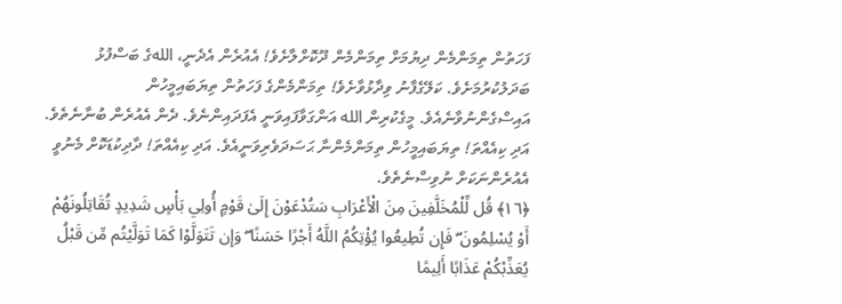ފަހަތުން ތިމަންމެން ދިޔުމަށް ތިމަންމެން ދޫކޮށްލާށެވެ! އެއުރެން އެދެނީ، اللهގެ ބަސްފުޅު ބަދަލުކުރުމަށެވެ. ކަލޭގެފާނު ވިދާޅުވާށެވެ! ތިމަންމެންގެ ފަހަތުން ތިޔަބައިމީހުން އައިސްގެންނުވާނެއެވެ. މީގެކުރިން الله އަންގަވާފައިވަނީ އެފަދައިންނެވެ. ދެން އެއުރެން ބުނާނެތެވެ. އަދި ކިއެއްތަ! ތިޔަބައިމީހުން ތިމަންމެންނާ ޙަސަދަވެރިވަނީއެވެ. އަދި ކިއެއްތަ! ދާދިކުޑަކޮށް މެނުވީ އެއުރެންނަކަށް ނުވިސްނެތެވެ.
﴿١٦﴾ قُل لِّلْمُخَلَّفِينَ مِنَ الْأَعْرَابِ سَتُدْعَوْنَ إِلَىٰ قَوْمٍ أُولِي بَأْسٍ شَدِيدٍ تُقَاتِلُونَهُمْ أَوْ يُسْلِمُونَ ۖ فَإِن تُطِيعُوا يُؤْتِكُمُ اللَّهُ أَجْرًا حَسَنًا ۖ وَإِن تَتَوَلَّوْا كَمَا تَوَلَّيْتُم مِّن قَبْلُ يُعَذِّبْكُمْ عَذَابًا أَلِيمًا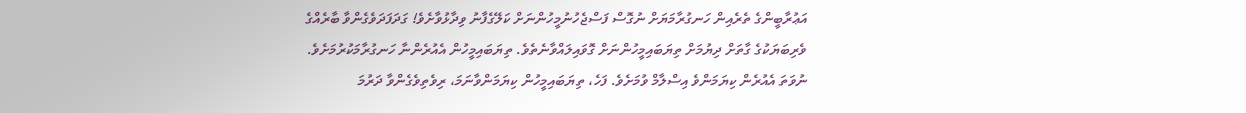އަޢުރާބީންގެ ތެރެއިން ހަނގުރާމަޔަށް ނުގޮސް ފަސްޖެހުނުމީހުންނަށް ކަލޭގެފާނު ވިދާޅުވާށެވެ! ގަދަފަދަވެގެންވާ ބާރެއްގެ ވެރިބަޔަކުގެ ގާތަށް ދިޔުމަށް ތިޔަބައިމީހުންނަށް ގޮވައިލައްވާނެތެވެ. ތިޔަބައިމީހުން އެއުރެންނާ ހަނގުރާމަކުރުމަށެވެ. ނުވަތަ އެއުރެން ކިޔަމަންވެ އިސްލާމް ވުމަށެވެ. ފަހެ، ތިޔަބައިމީހުން ކިޔަމަންވާނަމަ، ރިވެތިވެގެންވާ ދަރުމަ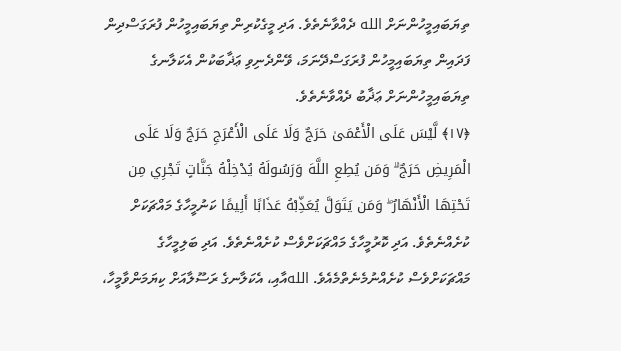ތިޔަބައިމީހުންނަށް الله ދެއްވާނެތެވެ. އަދި މީގެކުރިން ތިޔަބައިމީހުން ފުރަގަސްދިން ފަދައިން ތިޔަބައިމީހުން ފުރަގަސްދޭނަމަ، ވޭންދެނިވި ޢަޛާބަކުން އެކަލާނގެ ތިޔަބައިމީހުންނަށް ޢަޛާބު ދެއްވާނެތެވެ.
﴿١٧﴾ لَّيْسَ عَلَى الْأَعْمَىٰ حَرَجٌ وَلَا عَلَى الْأَعْرَجِ حَرَجٌ وَلَا عَلَى الْمَرِيضِ حَرَجٌ ۗ وَمَن يُطِعِ اللَّهَ وَرَسُولَهُ يُدْخِلْهُ جَنَّاتٍ تَجْرِي مِن تَحْتِهَا الْأَنْهَارُ ۖ وَمَن يَتَوَلَّ يُعَذِّبْهُ عَذَابًا أَلِيمًا ކަނުމީހާގެ މައްޗަކަށް ކުށެއްނެތެވެ. އަދި ކޮރުމީހާގެ މައްޗަކަށްވެސް ކުށެއްނެތެވެ. އަދި ބަލިމީހާގެ މައްޗަކަށްވެސް ކުށެއްނުމެނެތްމެއެވެ. اللهއާއި، އެކަލާނގެ ރަސޫލާއަށް ކިޔަމަންވާމީހާ،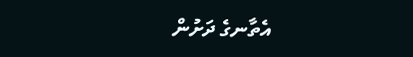އެތާނގެ ދަށުން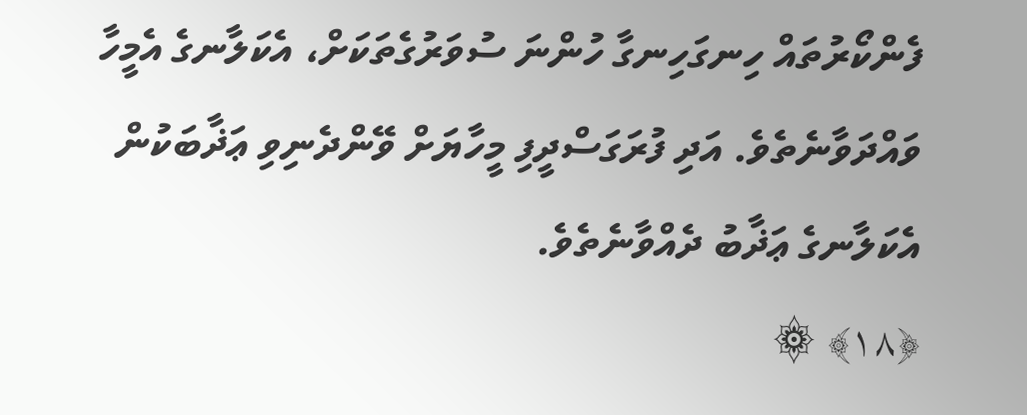ފެންކޯރުތައް ހިނގަހިނގާ ހުންނަ ސުވަރުގެތަކަށް، އެކަލާނގެ އެމީހާ ވައްދަވާނެތެވެ. އަދި ފުރަގަސްދީފި މީހާޔަށް ވޭންދެނިވި ޢަޛާބަކުން އެކަލާނގެ ޢަޛާބު ދެއްވާނެތެވެ.
﴿١٨﴾ ۞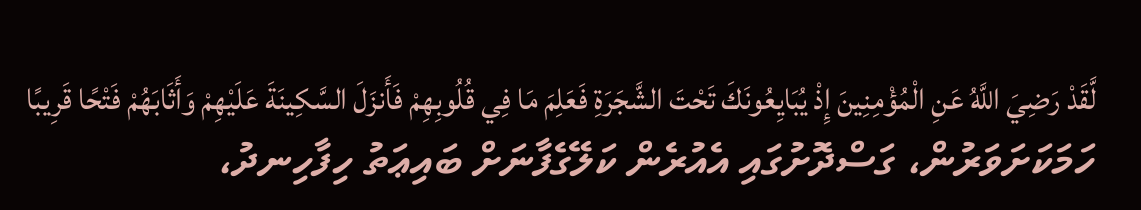لَّقَدْ رَضِيَ اللَّهُ عَنِ الْمُؤْمِنِينَ إِذْ يُبَايِعُونَكَ تَحْتَ الشَّجَرَةِ فَعَلِمَ مَا فِي قُلُوبِهِمْ فَأَنزَلَ السَّكِينَةَ عَلَيْهِمْ وَأَثَابَهُمْ فَتْحًا قَرِيبًا ހަމަކަށަވަރުން، ގަސްދޮށުގައި އެއުރެން ކަލޭގެފާނަށް ބައިޢަތު ހިފާހިނދު،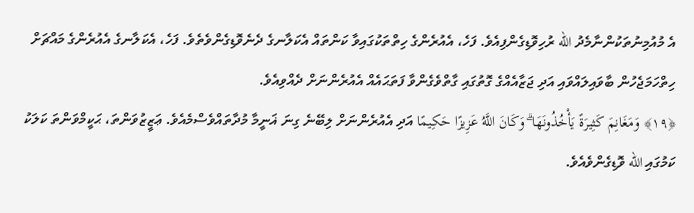އެ މުއުމިނުތަކުންނާމެދު الله ރުހިވޮޑިގެންފިއެވެ. ފަހެ، އެއުރެންގެ ހިތްތަކުގައިވާ ކަންތައް އެކަލާނގެ ދެނެވޮޑިގެންވެތެވެ. ފަހެ، އެކަލާނގެ އެއުރެންގެ މައްޗަށް ހިތްހަމަޖެހުން ބާވައިލައްވައި އަދި ޖަޒާއެއްގެ ގޮތުގައި ގާތްވެގެންވާ ފަތަޙައެއް އެއުރެންނަށް ދެއްވިއެވެ.
﴿١٩﴾ وَمَغَانِمَ كَثِيرَةً يَأْخُذُونَهَا ۗ وَكَانَ اللَّهُ عَزِيزًا حَكِيمًا އަދި އެއުރެންނަށް ލިބޭނެ ގިނަ ޣަނީމާ މުދާތައްވެސްމެއެވެ. ޢަޒީޒުވަންތަ، ޙަކީމްވަންތަ ކަލަކު ކަމުގައި الله ވޮޑިގެންވެއެވެ.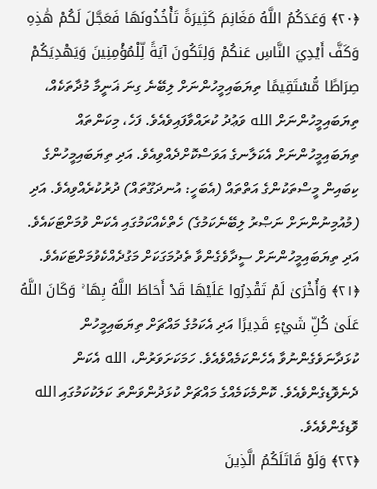﴿٢٠﴾ وَعَدَكُمُ اللَّهُ مَغَانِمَ كَثِيرَةً تَأْخُذُونَهَا فَعَجَّلَ لَكُمْ هَٰذِهِ وَكَفَّ أَيْدِيَ النَّاسِ عَنكُمْ وَلِتَكُونَ آيَةً لِّلْمُؤْمِنِينَ وَيَهْدِيَكُمْ صِرَاطًا مُّسْتَقِيمًا ތިޔަބައިމީހުންނަށް ލިބޭނެ ގިނަ ޣަނީމާ މުދާތަކެއް، ތިޔަބައިމީހުންނަށް الله ވަޢުދު ކުރައްވާފައިވެއެވެ. ފަހެ، މިކަންތައް ތިޔަބައިމީހުންނަށް އެކަލާނގެ އަވަސްކޮށްދެއްވިއެވެ. އަދި ތިޔަބައިމީހުންގެ ކިބައިން މީސްތަކުންގެ އަތްތައް (އެބަހީ: އުނދަގޫތައް) ދުރުކުރެއްވިއެވެ. އަދި (މުއުމިނުންނަށް ނަޞްރު ލިބޭނެކަމުގެ) ހެތްކެއްކަމުގައި އެކަން ވުމަށްޓަކައެވެ. އަދި ތިޔަބައިމީހުންނަށް ސީދާވެގެންވާ ތެދުމަގަކަށް މަގުދެއްކެވުމަށްޓަކައެވެ.
﴿٢١﴾ وَأُخْرَىٰ لَمْ تَقْدِرُوا عَلَيْهَا قَدْ أَحَاطَ اللَّهُ بِهَا ۚ وَكَانَ اللَّهُ عَلَىٰ كُلِّ شَيْءٍ قَدِيرًا އަދި އެކަމުގެ މައްޗަށް ތިޔަބައިމީހުން ކުޅަދާނަވެގެންނުވާ އެހެންކަމެއްވެއެވެ. ހަމަކަށަވަރުން، الله އެކަން ދެނެވޮޑިގެންވެއެވެ. ކޮންމެކަމެއްގެ މައްޗަށް ކުޅަދުންވަންތަ ކަލަކުކަމުގައި الله ވޮޑިގެންވެއެވެ.
﴿٢٢﴾ وَلَوْ قَاتَلَكُمُ الَّذِينَ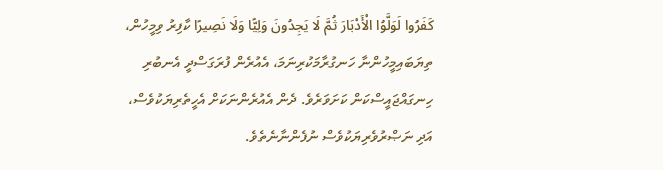كَفَرُوا لَوَلَّوُا الْأَدْبَارَ ثُمَّ لَا يَجِدُونَ وَلِيًّا وَلَا نَصِيرًا ކާފިރު ވިމީހުން، ތިޔަބައިމީހުންނާ ހަނގުރާމަކުރިނަމަ، އެއުރެން ފުރަގަސްދީ އެނބުރި ހިނގައްޖައީސްކަން ކަށަވަރެވެ. ދެން އެއުރެންނަކަށް އެހީތެރިޔަކުވެސް، އަދި ނަޞްރުވެރިޔަކުވެސް ނުފެންނާނެތެވެ.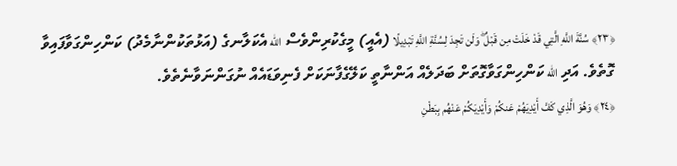﴿٢٣﴾ سُنَّةَ اللَّهِ الَّتِي قَدْ خَلَتْ مِن قَبْلُ ۖ وَلَن تَجِدَ لِسُنَّةِ اللَّهِ تَبْدِيلًا (އެއީ) މީގެކުރިންވެސް الله އެކަލާނގެ (އަޅުތަކުންނާމެދު) ކަންހިންގަވާފައިވާ ގޮތެވެ. އަދި الله ކަންހިންގަވާގޮތަށް ބަދަލެއް އަންނާތީ ކަލޭގެފާނަކަށް ފެނިވަޑައެއް ނުގަންނަވާނެތެވެ.
﴿٢٤﴾ وَهُوَ الَّذِي كَفَّ أَيْدِيَهُمْ عَنكُمْ وَأَيْدِيَكُمْ عَنْهُم بِبَطْنِ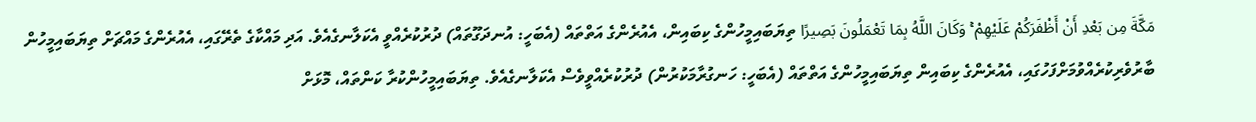مَكَّةَ مِن بَعْدِ أَنْ أَظْفَرَكُمْ عَلَيْهِمْ ۚ وَكَانَ اللَّهُ بِمَا تَعْمَلُونَ بَصِيرًا ތިޔަބައިމީހުންގެ ކިބައިން، އެއުރެންގެ އަތްތައް (އެބަހީ: އުނދަގޫތައް) ދުރުކުރެއްވީ އެކަލާނގެއެވެ. އަދި މައްކާގެ ތެރޭގައި، އެއުރެންގެ މައްޗަށް ތިޔަބައިމީހުން ބާރުވެރިކުރެއްވުމަށްފަހުގައި، އެއުރެންގެ ކިބައިން ތިޔަބައިމީހުންގެ އަތްތައް (އެބަހީ: ހަނގުރާމަކުރުން) ދުރުކުރެއްވީވެސް އެކަލާނގެއެވެ. ތިޔަބައިމީހުންކުރާ ކަންތައް، މޮޅަށް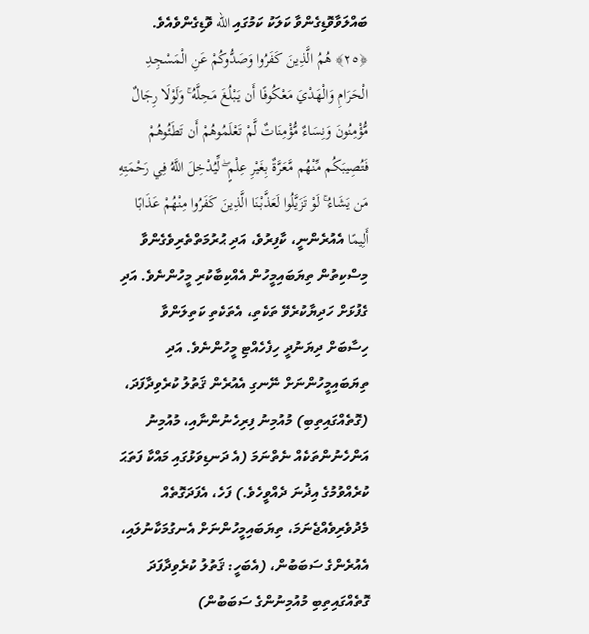ބައްލަވާވޮޑިގެންވާ ކަލަކު ކަމުގައި الله ވޮޑިގެންވެއެވެ.
﴿٢٥﴾ هُمُ الَّذِينَ كَفَرُوا وَصَدُّوكُمْ عَنِ الْمَسْجِدِ الْحَرَامِ وَالْهَدْيَ مَعْكُوفًا أَن يَبْلُغَ مَحِلَّهُ ۚ وَلَوْلَا رِجَالٌ مُّؤْمِنُونَ وَنِسَاءٌ مُّؤْمِنَاتٌ لَّمْ تَعْلَمُوهُمْ أَن تَطَئُوهُمْ فَتُصِيبَكُم مِّنْهُم مَّعَرَّةٌ بِغَيْرِ عِلْمٍ ۖ لِّيُدْخِلَ اللَّهُ فِي رَحْمَتِهِ مَن يَشَاءُ ۚ لَوْ تَزَيَّلُوا لَعَذَّبْنَا الَّذِينَ كَفَرُوا مِنْهُمْ عَذَابًا أَلِيمًا އެއުރެންނީ، ކާފިރުވެ، އަދި ޙުރުމަތްތެރިވެގެންވާ މިސްކިތުން ތިޔަބައިމީހުން އެއްކިބާކުރި މީހުންނެވެ. އަދި ގެފުޅަށް ހަދިޔާކުރެވޭ ތަކެތި، އެތަކެތި ކަތިލަންވާ ހިސާބަށް ދިޔަނުދީ ހިފެހެއްޓި މީހުންނެވެ. އަދި ތިޔަބައިމީހުންނަށް ނޭނގި އެއުރެން ޤަތުލު ކުރެވިދާފަދަ، (ގޮތެއްގައިތިބި) މުއުމިނު ފިރިހެނުންނާއި، މުއުމިނު އަންހެނުންތަކެއް ނެތްނަމަ (އެ ދަނޑިވަޅުގައި މައްކާ ފަތަޙަ ކުރެއްވުމުގެ އިޛުނަ ދެއްވީހެވެ.) ފަހެ، އެފަދަގޮތެއް މެދުވެރިވެއްޖެނަމަ، ތިޔަބައިމީހުންނަށް އެނގުމަކާނުލައި، އެއުރެންގެ ސަބަބުން، (އެބަހީ: ޤަތުލު ކުރެވިދާފަދަ ގޮތެއްގައިތިބި މުއުމިނުންގެ ސަބަބުން)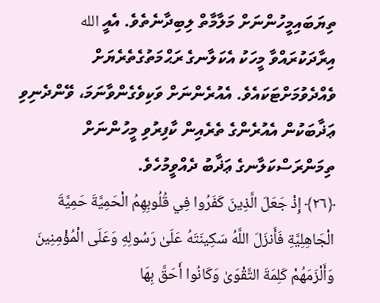ތިޔަބައިމީހުންނަށް މަލާމާތް ލިބިދާނެތެވެ. އެއީ الله އިރާދަކުރައްވާ މީހަކު އެކަލާނގެ ރަޙްމަތުގެތެރެޔަށް ވެއްދެވުމަށްޓަކައެވެ. އެއުރެންނަށް ވަކިވެގެންވާނަމަ، ވޭންދެނިވި ޢަޛާބަކުން އެއުރެންގެ ތެރެއިން ކާފިރުވި މީހުންނަށް ތިމަންރަސްކަލާނގެ ޢަޛާބު ދެއްވީމުހެވެ.
﴿٢٦﴾ إِذْ جَعَلَ الَّذِينَ كَفَرُوا فِي قُلُوبِهِمُ الْحَمِيَّةَ حَمِيَّةَ الْجَاهِلِيَّةِ فَأَنزَلَ اللَّهُ سَكِينَتَهُ عَلَىٰ رَسُولِهِ وَعَلَى الْمُؤْمِنِينَ وَأَلْزَمَهُمْ كَلِمَةَ التَّقْوَىٰ وَكَانُوا أَحَقَّ بِهَا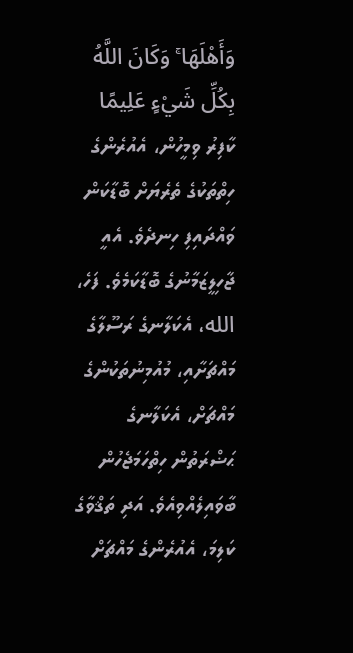وَأَهْلَهَا ۚ وَكَانَ اللَّهُ بِكُلِّ شَيْءٍ عَلِيمًا ކާފިރު ވިމީހުން، އެއުރެންގެ ހިތްތަކުގެ ތެރެޔަށް ބޮޑާކަން ވައްދައިފި ހިނދެވެ. އެއީ ޖާހިލީޒަމާނުގެ ބޮޑާކަމެވެ. ފަހެ، الله، އެކަލާނގެ ރަސޫލާގެ މައްޗަށާއި، މުއުމިނުތަކުންގެ މައްޗަށް، އެކަލާނގެ ޙަޟްރަތުން ހިތްހަމަޖެހުން ބާވައިލެއްވިއެވެ. އަދި ތަޤްވާގެ ކަލިމަ، އެއުރެންގެ މައްޗަށް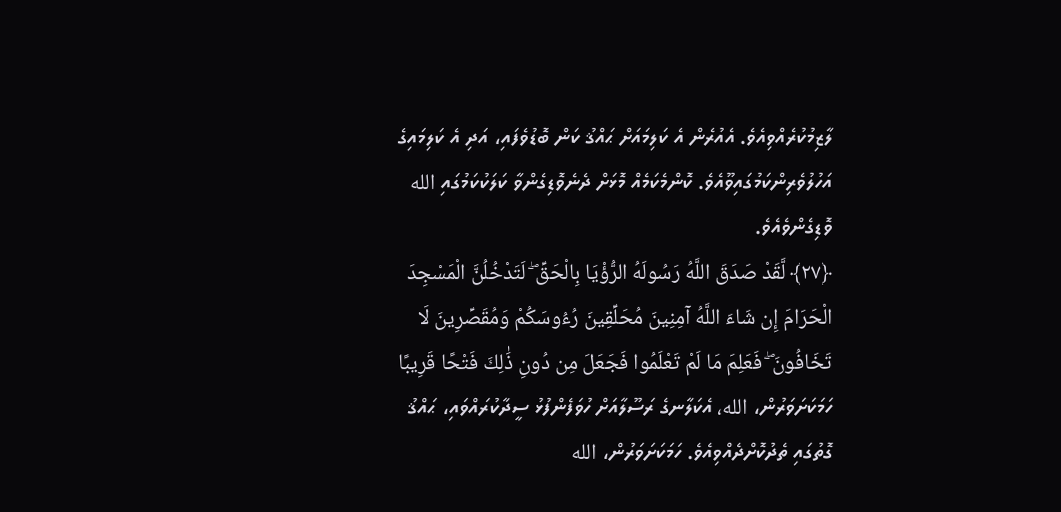ލާޒިމުކުރެއްވިއެވެ. އެއުރެން އެ ކަލިމައަށް ޙައްޤު ކަން ބޮޑުވެފައި، އަދި އެ ކަލިމައިގެ އަހުލުވެރިންކަމުގައިވޫއެވެ. ކޮންމެކަމެއް މޮޅަށް ދެނެވޮޑިގެންވާ ކަލަކުކަމުގައި الله ވޮޑިގެންވެއެވެ.
﴿٢٧﴾ لَّقَدْ صَدَقَ اللَّهُ رَسُولَهُ الرُّؤْيَا بِالْحَقِّ ۖ لَتَدْخُلُنَّ الْمَسْجِدَ الْحَرَامَ إِن شَاءَ اللَّهُ آمِنِينَ مُحَلِّقِينَ رُءُوسَكُمْ وَمُقَصِّرِينَ لَا تَخَافُونَ ۖ فَعَلِمَ مَا لَمْ تَعْلَمُوا فَجَعَلَ مِن دُونِ ذَٰلِكَ فَتْحًا قَرِيبًا ހަމަކަށަވަރުން، الله، އެކަލާނގެ ރަސޫލާއަށް ހުވަފެންފުޅު ސީދާކުރައްވައި، ޙައްޤު ގޮތުގައި ތެދުކޮށްދެއްވިއެވެ. ހަމަކަށަވަރުން، الله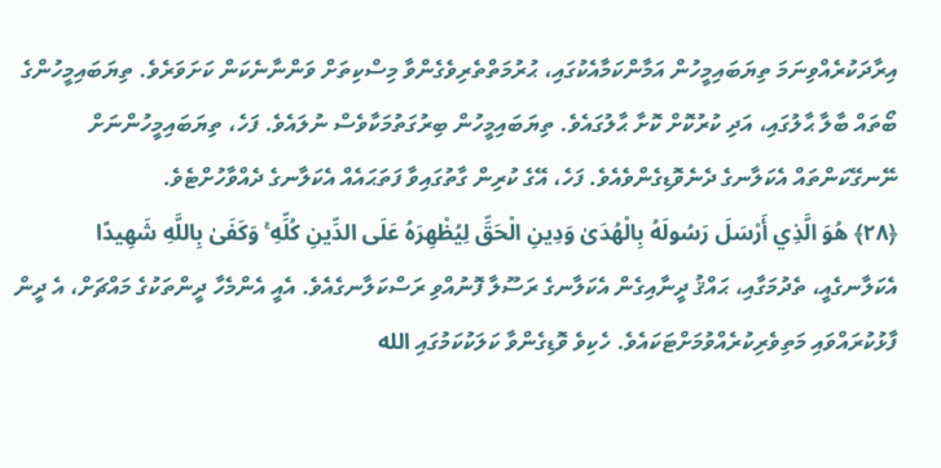އިރާދަކުރެއްވިނަމަ ތިޔަބައިމީހުން އަމާންކަމާއެކުގައި، ޙުރުމަތްތެރިވެގެންވާ މިސްކިތަށް ވަންނާނެކަން ކަށަވަރެވެ. ތިޔަބައިމީހުންގެ ބޯތައް ބާލާ ޙާލުގައި، އަދި ކުރުކޮށް ކޮށާ ޙާލުގައެވެ. ތިޔަބައިމީހުން ބިރުގަތުމަކާވެސް ނުލައެވެ. ފަހެ، ތިޔަބައިމީހުންނަށް ނޭނގޭކަންތައް އެކަލާނގެ ދެނެވޮޑިގެންވެއެވެ. ފަހެ، އޭގެ ކުރިން ގާތުގައިވާ ފަތަޙައެއް އެކަލާނގެ ދެއްވާހުށްޓެވެ.
﴿٢٨﴾ هُوَ الَّذِي أَرْسَلَ رَسُولَهُ بِالْهُدَىٰ وَدِينِ الْحَقِّ لِيُظْهِرَهُ عَلَى الدِّينِ كُلِّهِ ۚ وَكَفَىٰ بِاللَّهِ شَهِيدًا އެކަލާނގެއީ، ތެދުމަގާއި، ޙައްޤު ދީނާއިގެން އެކަލާނގެ ރަސޫލާ ފޮނުއްވި ރަސްކަލާނގެއެވެ. އެއީ އެންމެހާ ދީންތަކުގެ މައްޗަށް، އެ ދީން ފާޅުކުރައްވައި މަތިވެރިކުރެއްވުމަށްޓަކައެވެ. ހެކިވެ ވޮޑިގެންވާ ކަލަކުކަމުގައި الله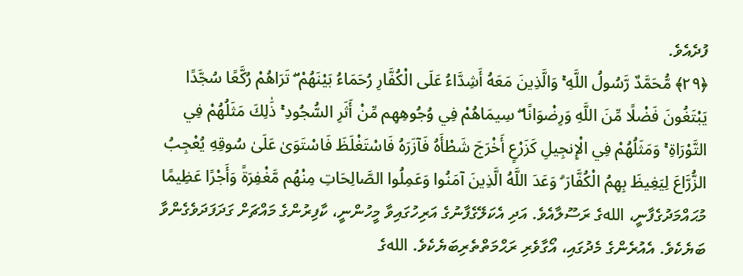ފުދެއެވެ.
﴿٢٩﴾ مُّحَمَّدٌ رَّسُولُ اللَّهِ ۚ وَالَّذِينَ مَعَهُ أَشِدَّاءُ عَلَى الْكُفَّارِ رُحَمَاءُ بَيْنَهُمْ ۖ تَرَاهُمْ رُكَّعًا سُجَّدًا يَبْتَغُونَ فَضْلًا مِّنَ اللَّهِ وَرِضْوَانًا ۖ سِيمَاهُمْ فِي وُجُوهِهِم مِّنْ أَثَرِ السُّجُودِ ۚ ذَٰلِكَ مَثَلُهُمْ فِي التَّوْرَاةِ ۚ وَمَثَلُهُمْ فِي الْإِنجِيلِ كَزَرْعٍ أَخْرَجَ شَطْأَهُ فَآزَرَهُ فَاسْتَغْلَظَ فَاسْتَوَىٰ عَلَىٰ سُوقِهِ يُعْجِبُ الزُّرَّاعَ لِيَغِيظَ بِهِمُ الْكُفَّارَ ۗ وَعَدَ اللَّهُ الَّذِينَ آمَنُوا وَعَمِلُوا الصَّالِحَاتِ مِنْهُم مَّغْفِرَةً وَأَجْرًا عَظِيمًا މުޙައްމަދުގެފާނީ، اللهގެ ރަސޫލާއެވެ. އަދި އެކަލޭގެފާނުގެ އަރިހުގައިވާ މީހުންނީ، ކާފިރުންގެ މައްޗަށް ގަދަފަދަވެގެންވާ ބަޔެކެވެ. އެއުރެންގެ މެދުގައި، އޯގާވެރި ރަޙްމަތްތެރިބަޔެކެވެ. اللهގެ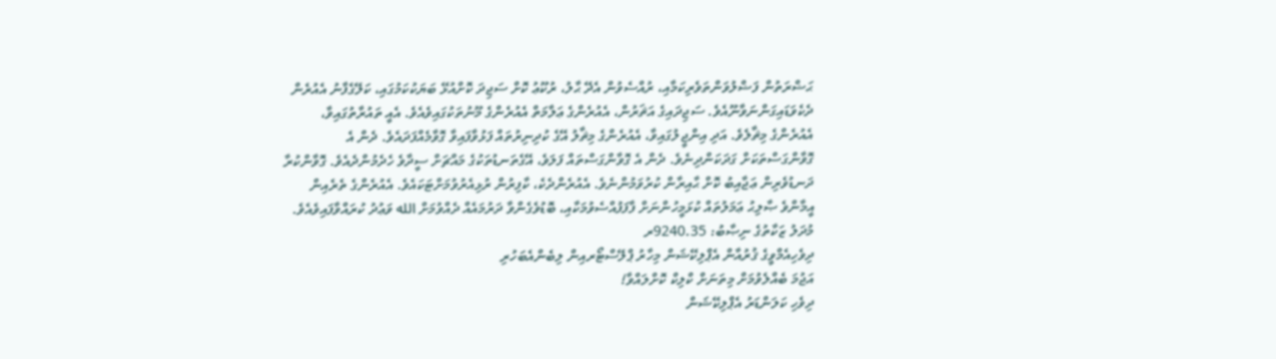ޙަޟްރަތުން ފަޟްލުވަންތަވެރިކަމާއި، ރުއްސެވުން އެދޭ ޙާލު، ރުކޫޢު ކޮށް ސަޖިދަ ކޮށްއުޅޭ ބަޔަކުކަމުގައި، ކަލޭގެފާނު އެއުރެން ދެކެވަޑައިގަންނަވާނޫއެވެ. ސަޖިދައިގެ އަޘަރުން، އެއުރެންގެ ޢަލާމަތް އެއުރެންގެ މޫނުތަކުގައިވެއެވެ. އެއީ ތައުރާތުގައިވާ، އެއުރެންގެ މިޘާލެވެ. އަދި އިންޖީލުގައިވާ، އެއުރެންގެ މިޘާލު އޭގެ ކުދިނިރުތައް ފަޅުވާފައިވާ ގޮވާމެއްފަދައެވެ. ދެން އެ ގޮވާންގަސްތަކަށް ގަދަކަންދިނެވެ. ދެން އެ ގޮވާންގަސްތައް ފަލަވެ، އޭގެތަނޑުތަކުގެ މައްޗަށް ސީދާވެ ހެދެމުންދެއެވެ. ގޮވާންކުރާ ދަނޑުވެރިން ޢަޖާއިބު ކޮށް ޙާއިރާން ކުރުވަމުންނެވެ. އެއުރެންދެކެ، ކާފިރުން ރުޅިއެރުވުމަށްޓަކައެވެ. އެއުރެންގެ ތެރެއިން އީމާންވެ ޞާލިޙު ޢަމަލުތައް ކުޅަމީހުންނަށް ފާފަފުއްސެވުމަކާއި، ބޮޑުވެގެންވާ ދަރުމައެއް ދެއްވުމަށް الله ވަޢުދު ކުރައްވާފައިވެއެވެ.
މުދަލު ޒަކާތުގެ ނިޞާބު: 9240.35ރ
ދިވެހިއެމްވީގެ ޤުރުއާން އެޕްލިކޭޝަން މިހާރު ޕްލޭސްޓޯރއިން ލިބެންއެބަހުރި
އަޖުމަ ބެއްލެވުމަށް މިތަނަށް ކްލިކް ކޮށްލައްވާ!
ދިވެހި ކަލަންޑަރު އެޕްލިކޭޝަން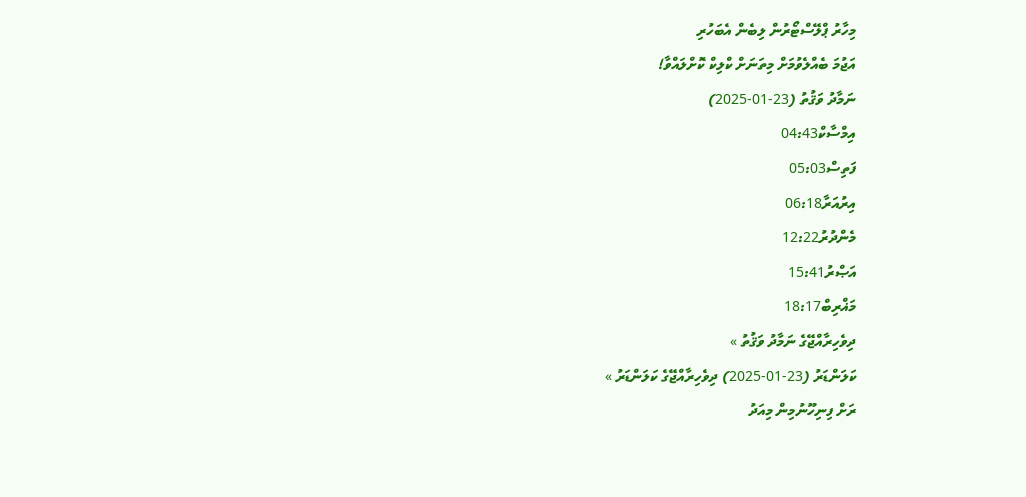މިހާރު ޕްލޭސްޓޯރުން ލިބެން އެބަހުރި
އަޖުމަ ބެއްލެވުމަށް މިތަނަށް ކްލިކް ކޮށްލައްވާ!
ނަމާދު ވަޤުތު (23-01-2025)
އިމްސާކް04:43
ފަތިސް05:03
އިރުއަރާ06:18
މެންދުރު12:22
އަޞްރު15:41
މަޣްރިބް18:17
ދިވެހިރާއްޖޭގެ ނަމާދު ވަޤުތު »
ކަލަންޑަރު (23-01-2025) ދިވެހިރާއްޖޭގެ ކަލަންޑަރު »
ރަށް ފިނިހޫނުމިން މިއަދު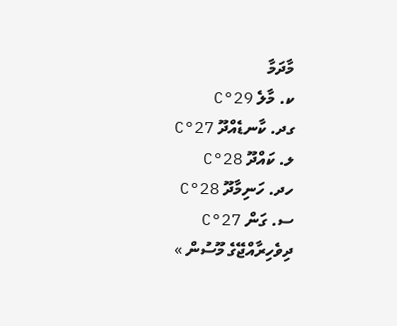މާދަމާ
ކ. މާލެ 29°C
ގދ. ކާނޑެއްދޫ 27°C
ލ. ކައްދޫ 28°C
ހދ. ހަނިމާދޫ 28°C
ސ. ގަން 27°C
ދިވެހިރާއްޖޭގެ މޫސުން »